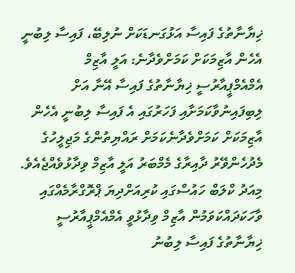ޚިޔާނާތުގެ ފައިސާ އަޅުގަނޑަކަށް ނުލިބޭ، ފައިސާ ލިބުނީ އެހެން އާޒިމަކަށް ކަމަށްވެދާނެ: އަލީ އާޒިމް
އެމްއެމްޕީއާރުސީ ޚިޔާނާތުގެ ފައިސާ އޭނާ އަށް ލިބިފައިނުވާކަމަށާއި ފަހަރުގައި އެ ފައިސާ ލިބުނީ އެހެން އާޒިމަކަށް ކަމަށްވެދާނެކަމަށް ރައްޔިތުންގެ މަޖިލީހުގެ މެދުހެންވޭރު ދާއިރާގެ މެމްބަރު އަލީ އާޒިމް ވިދާޅުވެއްޖެއެވެ. މިއަދު ކްލަބް ހައުސްގައި ކުރިއަށްދިޔަ ޕްރޮގްރާމެއްގައި ވާހަކަދައްކަވަމުން އާޒިމް ވިދާޅުވީ އެމްއެމްޕީއާރުސީ ޚިޔާނާތުގެ ފައިސާ ލިބުނު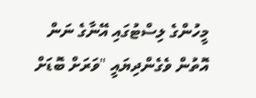މީހުންގެ ލިސްޓުގައި އޭނާގެ ނަން އޮތުން ވެގެންދިޔައީ "ވަރަށް ބޮޑަށް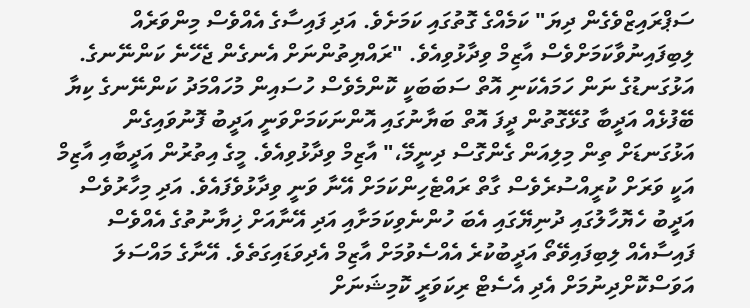ސަޕްރައިޒްވެގެން ދިޔަ" ކަމެއްގެ ގޮތުގައި ކަމަށެވެ. އަދި ފައިސާގެ އެއްވެސް މިންވަރެއް ލިބިފައިނުވާކަމަށްވެސް އާޒިމް ވިދާޅުވިއެވެ. "ރައްޔިތުންނަށް އެނގެން ޖެހޭނެ ކަންނޭނގެ. އަޅުގަނޑުގެ ނަން ހަމައެކަނި އޮތް ސަބަބަކީ ކޮންމެވެސް ހުސައިން މުހައްމަދު ކަންނޭނގެ ކިޔާ ބޭފުޅެއް އަދީބާ ގުޅޭގޮތުން ދީފަ އޮތް ބަޔާނުގައި އޮންނަކަމަށްވަނީ އަދީބު ފޮނުވައިގެން އަޅުގަނޑަށް ތިން މިލިއަން ގެންގޮސް ދިނީމޭ،" އާޒިމް ވިދާޅުވިއެވެ. މީގެ އިތުރުން އަދީބާއި އާޒިމް އަކީ ވަރަށް ކުރީއްސުރެވެސް ގާތް ރައްޓެހިންކަމަށް އޭނާ ވަނީ ވިދާޅުވެފައެވެ. އަދި މިހާރުވެސް އަދީބު ހެޔޮހާލުގައި ދުނިޔޭގައި އެބަ ހުންނެވިކަމަށާއި އަދި އޭނާއަށް ޚިޔާނުތުގެ އެއްވެސް ފައިސާއެއް ލިބިފައިވޭތޯ އަދީބުކުރެ އެއްސެވުމަށް އާޒިމް އެދިވަޑައިގަތެވެ. އޭނާގެ މައްސަލަ އަވަސްކޮށްދިނުމަށް އެދި އެސެޓް ރިކަވަރީ ކޮމިޝަނަށް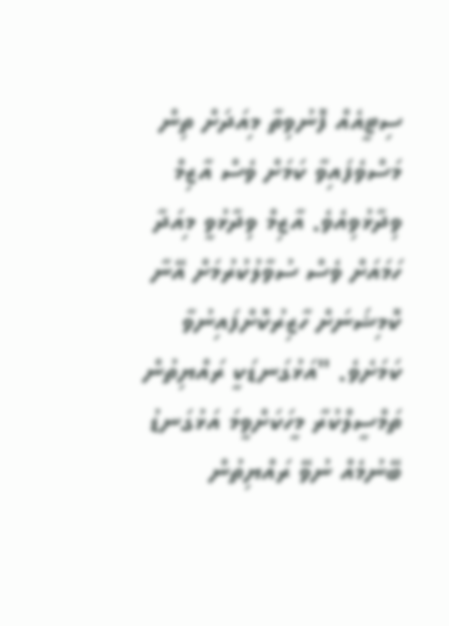ސިޓީއެއް ފޮނުވިތާ މިއަދަށް ތިން މަސްވެފައިވާ ކަމަށް ވެސް އާޒިމް ވިދާޅުވިއެވެ. އާޒިމް ވިދާޅުވީ މިއަދާ ހަމައަށް ވެސް ސުވާލުކުރުމަށް އޭނާ ކޮމިޝަނަށް ހާޒިރުކޮށްފައިނުވާ ކަމަށެވެ. "އަޅުގަނޑަކީ ރައްޔިތުން ތަމްސީލްކުރާ މީހަކަށްވީމަ އަޅުގަނޑު ބޭނުމެއް ނުވޭ ރައްޔިތުން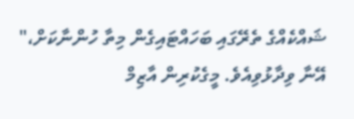ޝައްކެއްގެ ތެރޭގައި ބަހައްޓައިގެން މިތާ ހުންނާކަށް،" އޭނާ ވިދާޅުވިއެވެ. މީގެކުރިން އާޒިމް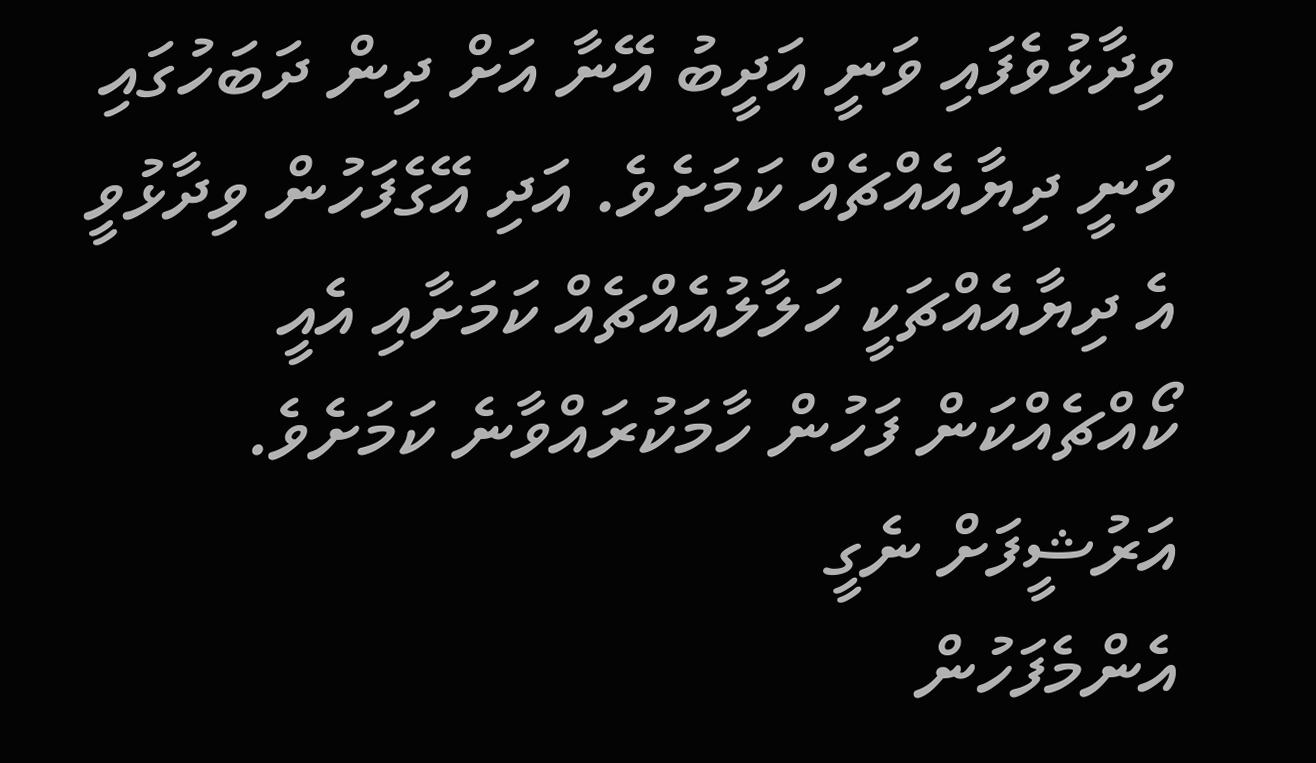ވިދާޅުވެފައި ވަނީ އަދީބު އޭނާ އަށް ދިން ދަބަހުގައި ވަނީ ދިޔާއެއްޗެއް ކަމަށެވެ. އަދި އޭގެފަހުން ވިދާޅުވީ އެ ދިޔާއެއްޗަކީ ހަލާލުއެއްޗެއް ކަމަށާއި އެއީ ކޯއްޗެއްކަން ފަހުން ހާމަކުރައްވާނެ ކަމަށެވެ.
އަރުޝީފަށް ނެގީ
އެންމެފަހުން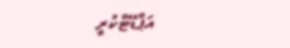އަޕްޑޭޓްކުރީ